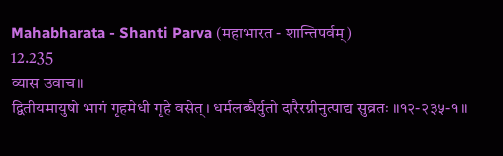Mahabharata - Shanti Parva (महाभारत - शान्तिपर्वम्)
12.235
व्यास उवाच॥
द्वितीयमायुषो भागं गृहमेधी गृहे वसेत्। धर्मलब्धैर्युतो दारैरग्नीनुत्पाद्य सुव्रतः ॥१२-२३५-१॥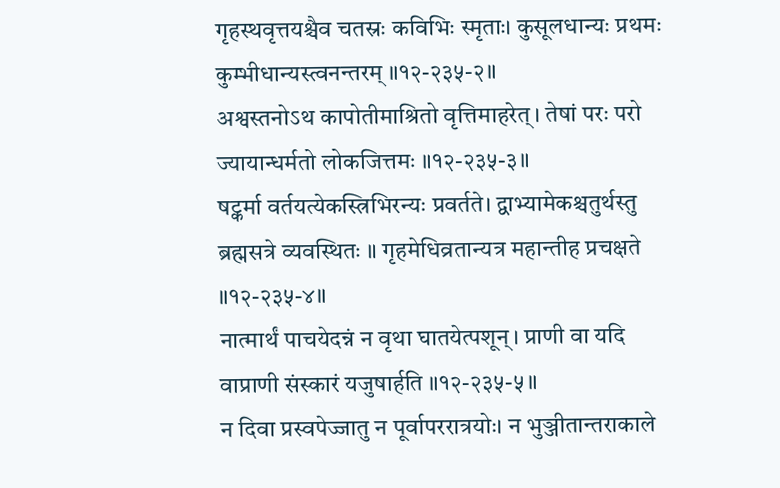गृहस्थवृत्तयश्चैव चतस्रः कविभिः स्मृताः। कुसूलधान्यः प्रथमः कुम्भीधान्यस्त्वनन्तरम् ॥१२-२३५-२॥
अश्वस्तनोऽथ कापोतीमाश्रितो वृत्तिमाहरेत्। तेषां परः परो ज्यायान्धर्मतो लोकजित्तमः ॥१२-२३५-३॥
षट्कर्मा वर्तयत्येकस्त्रिभिरन्यः प्रवर्तते। द्वाभ्यामेकश्चतुर्थस्तु ब्रह्मसत्रे व्यवस्थितः ॥ गृहमेधिव्रतान्यत्र महान्तीह प्रचक्षते ॥१२-२३५-४॥
नात्मार्थं पाचयेदन्नं न वृथा घातयेत्पशून्। प्राणी वा यदि वाप्राणी संस्कारं यजुषार्हति ॥१२-२३५-५॥
न दिवा प्रस्वपेज्जातु न पूर्वापररात्रयोः। न भुञ्जीतान्तराकाले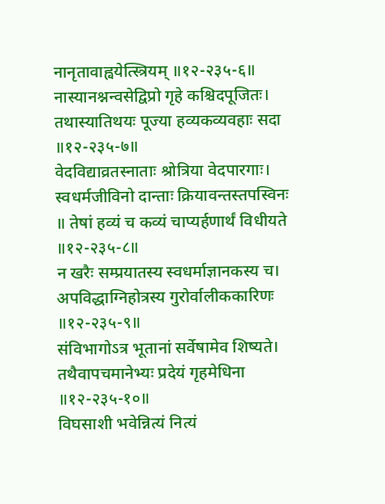नानृतावाह्वयेत्स्त्रियम् ॥१२-२३५-६॥
नास्यानश्नन्वसेद्विप्रो गृहे कश्चिदपूजितः। तथास्यातिथयः पूज्या हव्यकव्यवहाः सदा ॥१२-२३५-७॥
वेदविद्याव्रतस्नाताः श्रोत्रिया वेदपारगाः। स्वधर्मजीविनो दान्ताः क्रियावन्तस्तपस्विनः ॥ तेषां हव्यं च कव्यं चाप्यर्हणार्थं विधीयते ॥१२-२३५-८॥
न खरैः सम्प्रयातस्य स्वधर्माज्ञानकस्य च। अपविद्धाग्निहोत्रस्य गुरोर्वालीककारिणः ॥१२-२३५-९॥
संविभागोऽत्र भूतानां सर्वेषामेव शिष्यते। तथैवापचमानेभ्यः प्रदेयं गृहमेधिना ॥१२-२३५-१०॥
विघसाशी भवेन्नित्यं नित्यं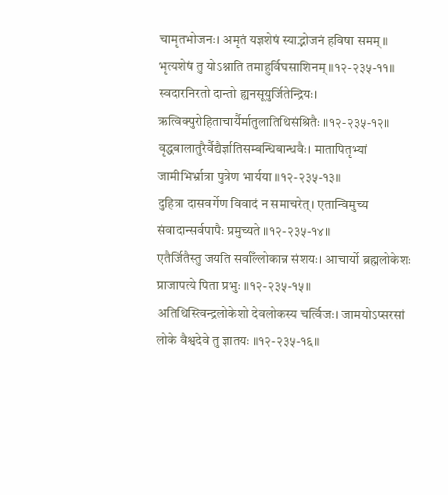चामृतभोजनः। अमृतं यज्ञशेषं स्याद्भोजनं हविषा समम् ॥ भृत्यशेषं तु योऽश्नाति तमाहुर्विघसाशिनम् ॥१२-२३५-११॥
स्वदारनिरतो दान्तो ह्यनसूयुर्जितेन्द्रियः। ऋत्विक्पुरोहिताचार्यैर्मातुलातिथिसंश्रितैः ॥१२-२३५-१२॥
वृद्धबालातुरैर्वैद्यैर्ज्ञातिसम्बन्धिबान्धवैः। मातापितृभ्यां जामीभिर्भ्रात्रा पुत्रेण भार्यया ॥१२-२३५-१३॥
दुहित्रा दासवर्गेण विवादं न समाचरेत्। एतान्विमुच्य संवादान्सर्वपापैः प्रमुच्यते ॥१२-२३५-१४॥
एतैर्जितैस्तु जयति सर्वाँल्लोकान्न संशयः। आचार्यो ब्रह्मलोकेशः प्राजापत्ये पिता प्रभुः ॥१२-२३५-१५॥
अतिथिस्त्विन्द्रलोकेशो देवलोकस्य चर्त्विजः। जामयोऽप्सरसां लोके वैश्वदेवे तु ज्ञातयः ॥१२-२३५-१६॥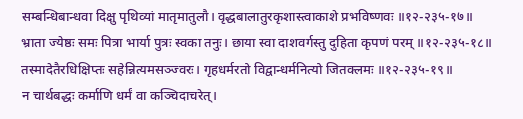सम्बन्धिबान्धवा दिक्षु पृथिव्यां मातृमातुलौ। वृद्धबालातुरकृशास्त्वाकाशे प्रभविष्णवः ॥१२-२३५-१७॥
भ्राता ज्येष्ठः समः पित्रा भार्या पुत्रः स्वका तनुः। छाया स्वा दाशवर्गस्तु दुहिता कृपणं परम् ॥१२-२३५-१८॥
तस्मादेतैरधिक्षिप्तः सहेन्नित्यमसञ्ज्वरः। गृहधर्मरतो विद्वान्धर्मनित्यो जितक्लमः ॥१२-२३५-१९॥
न चार्थबद्धः कर्माणि धर्मं वा कञ्चिदाचरेत्।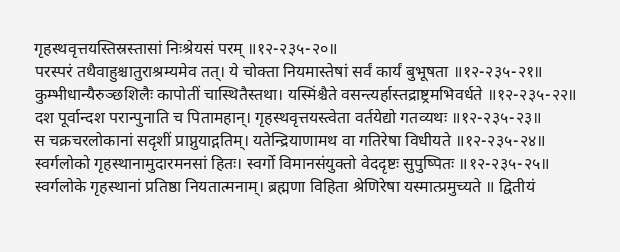गृहस्थवृत्तयस्तिस्रस्तासां निःश्रेयसं परम् ॥१२-२३५-२०॥
परस्परं तथैवाहुश्चातुराश्रम्यमेव तत्। ये चोक्ता नियमास्तेषां सर्वं कार्यं बुभूषता ॥१२-२३५-२१॥
कुम्भीधान्यैरुञ्छशिलैः कापोतीं चास्थितैस्तथा। यस्मिंश्चैते वसन्त्यर्हास्तद्राष्ट्रमभिवर्धते ॥१२-२३५-२२॥
दश पूर्वान्दश परान्पुनाति च पितामहान्। गृहस्थवृत्तयस्त्वेता वर्तयेद्यो गतव्यथः ॥१२-२३५-२३॥
स चक्रचरलोकानां सदृशीं प्राप्नुयाद्गतिम्। यतेन्द्रियाणामथ वा गतिरेषा विधीयते ॥१२-२३५-२४॥
स्वर्गलोको गृहस्थानामुदारमनसां हितः। स्वर्गो विमानसंयुक्तो वेददृष्टः सुपुष्पितः ॥१२-२३५-२५॥
स्वर्गलोके गृहस्थानां प्रतिष्ठा नियतात्मनाम्। ब्रह्मणा विहिता श्रेणिरेषा यस्मात्प्रमुच्यते ॥ द्वितीयं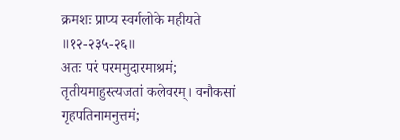क्रमशः प्राप्य स्वर्गलोके महीयते ॥१२-२३५-२६॥
अतः परं परममुदारमाश्रमं; तृतीयमाहुस्त्यजतां कलेवरम्। वनौकसां गृहपतिनामनुत्तमं;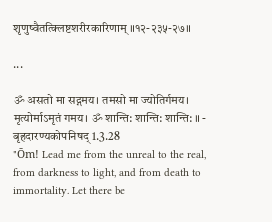शृणुष्वैतत्क्लिष्टशरीरकारिणाम् ॥१२-२३५-२७॥

...

ॐ असतो मा सद्गमय। तमसो मा ज्योतिर्गमय। मृत्योर्माऽमृतं गमय। ॐ शान्ति: शान्ति: शान्ति: ॥ - बृहदारण्यकोपनिषद् 1.3.28
"Ōm! Lead me from the unreal to the real, from darkness to light, and from death to immortality. Let there be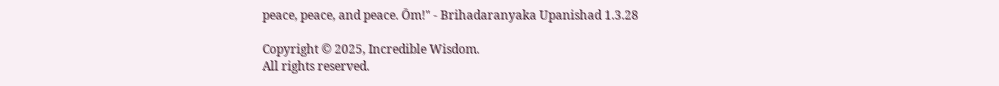peace, peace, and peace. Ōm!" - Brihadaranyaka Upanishad 1.3.28

Copyright © 2025, Incredible Wisdom.
All rights reserved.